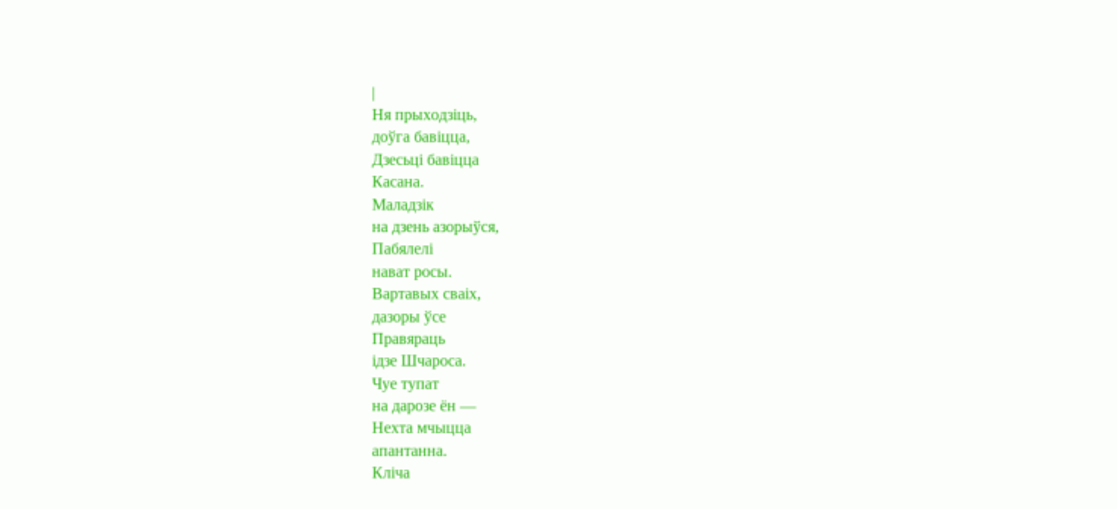|
Ня прыходзіць,
доўга бавіцца,
Дзесьці бавіцца
Касана.
Маладзік
на дзень азорыўся,
Пабялелі
нават росы.
Вартавых сваіх,
дазоры ўсе
Правяраць
ідзе Шчароса.
Чуе тупат
на дарозе ён —
Нехта мчыцца
апантанна.
Кліча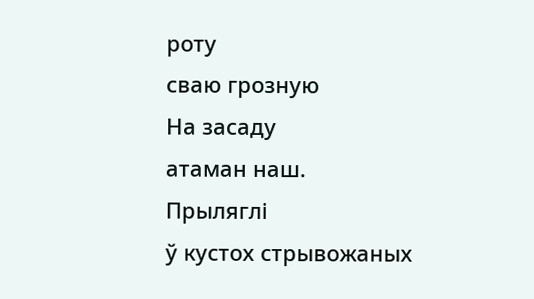роту
сваю грозную
На засаду
атаман наш.
Прыляглі
ў кустох стрывожаных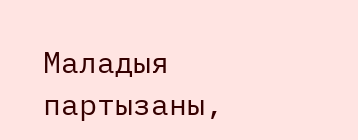Маладыя
партызаны,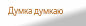Думка думкаю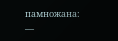памножана:
—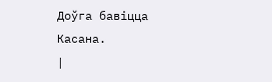Доўга бавіцца
Касана.
|